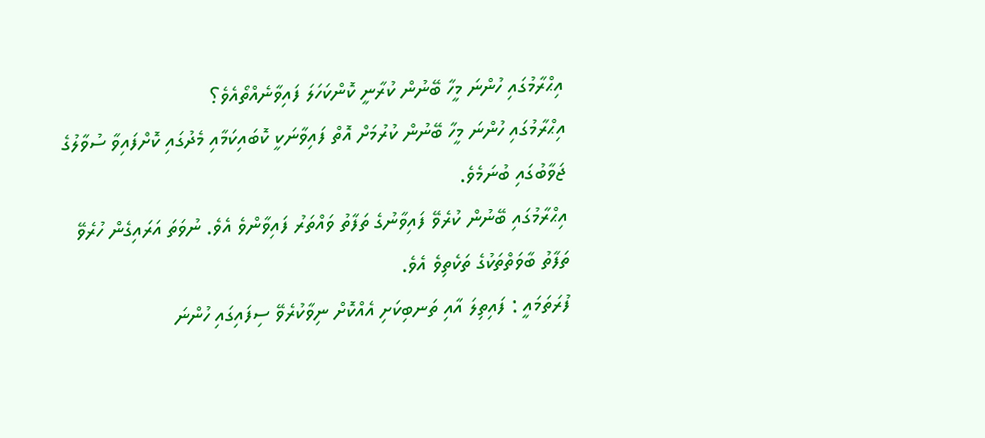އިޙްރާމުގައި ހުންނަ މީހާ ބޭނުން ކުރާނީ ކޮންކަހަލަ ފައިވާނެއްތޯއެވެ؟
އިޙްރާމުގައި ހުންނަ މީހާ ބޭނުން ކުރުމަށް އޮތް ފައިވާނަކީ ކޮބައިކަމާއި މެދުގައި ކޮށްފައިވާ ސުވާލުގެ ޖަވާބުގައި ބުނަމެވެ.
އިޙްރާމުގައި ބޭނުން ކުރެވޭ ފައިވާނުގެ ތަފާތު ވައްތަރު ފައިވާންވެ އެވެ. ނުވަތަ އަރައިގެން ހުރެވޭ ތަފާތު ބާވަތްތަކުގެ ތަކެތިވެ އެވެ.
ފުރަތަމައީ : ފައިތިލަ އާއި ތަނބިކަށި އެއްކޮށް ނިވާކުރެވޭ ސިފައިގައި ހުންނަ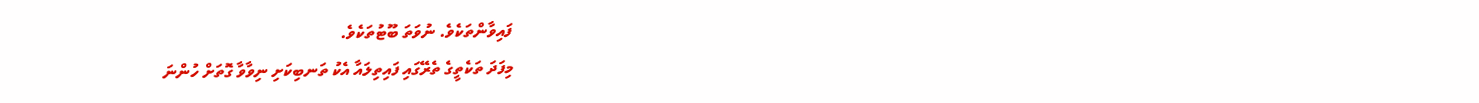ފައިވާންތަކެވެ. ނުވަތަ ބޫޓުތަކެވެ.
މިފަދަ ތަކެތީގެ ތެރޭގައި ފައިތިލައާ އެކު ތަނބިކަށި ނިވާވާ ގޮތަށް ހުންނަ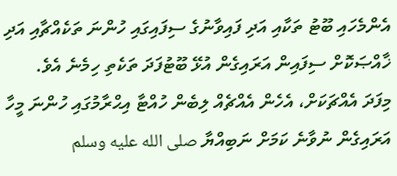އެންމެހައި ބޫޓު ތަކާއި އަދި ފައިވާނުގެ ސިފައިގައި ހުންނަ ތަކެއްޗާއި އަދި ޚާއްޞަކޮށް ސިފައިން އަރައިގެން އުޅޭ ބޫޓުފަދަ ތަކެތި ހިމެނެ އެވެ.
މިފަދަ އެއްޗަކަށް، އެހެން އެއްޗެއް ލިބެން ހުއްޓާ އިޙްރާމުގައި ހުންނަ މީހާ އަރައިގެން ނުވާނެ ކަމަށް ނަބިއްޔާ صلى الله عليه وسلم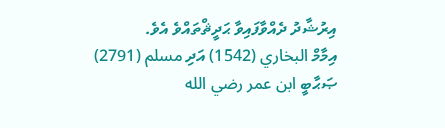އިރުޝާދު ދެއްވާފައިވާ ޙަދީޘްތައްވެ އެވެ.
އިމާމް البخاري (1542) އަދި مسلم (2791) ޞަޙާބީ ابن عمر رضي الله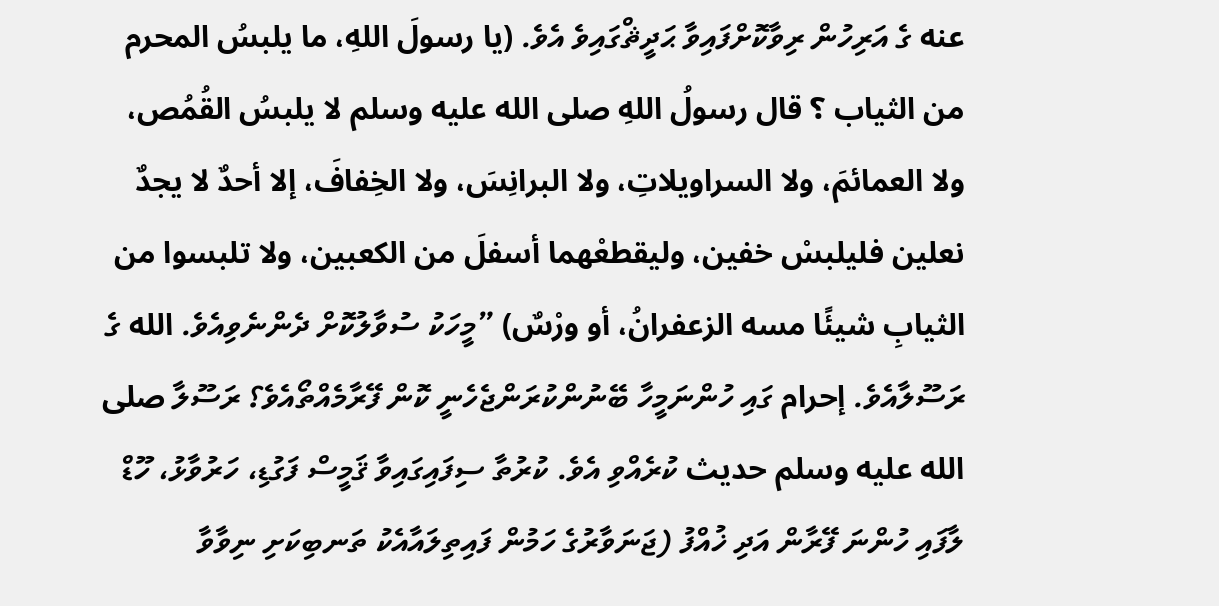عنه ގެ އަރިހުން ރިވާކޮށްފައިވާ ޙަދީޘްގައިވެ އެވެ. (يا رسولَ اللهِ، ما يلبسُ المحرم من الثياب ؟ قال رسولُ اللهِ صلى الله عليه وسلم لا يلبسُ القُمُص، ولا العمائمَ، ولا السراويلاتِ، ولا البرانِسَ، ولا الخِفافَ، إلا أحدٌ لا يجدٌ نعلين فليلبسْ خفين، وليقطعْهما أسفلَ من الكعبين، ولا تلبسوا من الثيابِ شيئًا مسه الزعفرانُ، أو ورْسٌ) ”މީހަކު ސުވާލުކޮށް ދެންނެވިއެވެ. الله ގެ ރަސޫލާއެވެ. إحرام ގައި ހުންނަމީހާ ބޭނުންކުރަންޖެހެނީ ކޮން ފޭރާމެއްތޯއެވެ؟ ރަސޫލާ صلى الله عليه وسلم حديث ކުރެއްވި އެވެ. ކުރުތާ ސިފައިގައިވާ ޤަމީސް ފަގުޑި، ހަރުވާޅު، ހޫޑް ލާފައި ހުންނަ ފޭރާން އަދި ޚުއްފު (ޖަނަވާރުގެ ހަމުން ފައިތިލައާއެކު ތަނބިކަށި ނިވާވާ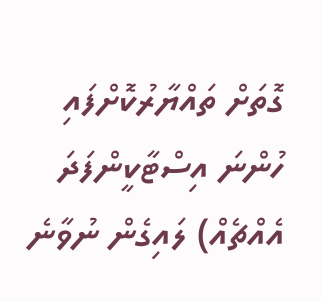ގޮތަށް ތައްޔާރުކޮށްފައި ހުންނަ އިސްޓާކީންފަދަ އެއްޗެއް) ލައިގެން ނުވާނެ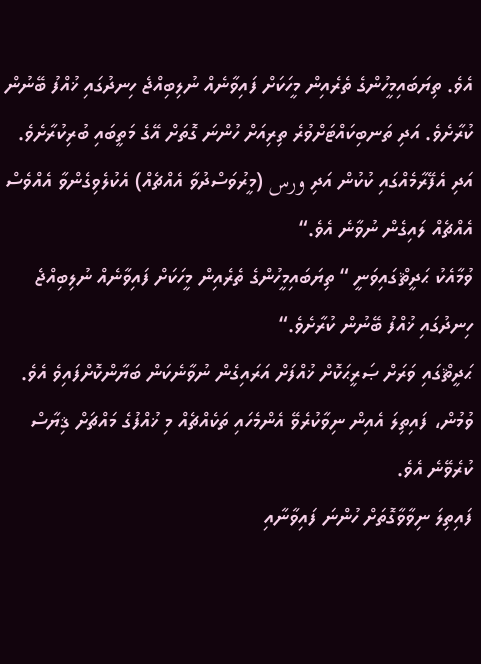އެވެ. ތިޔަބައިމީހުންގެ ތެރެއިން މީހަކަށް ފައިވާނެއް ނުލިބިއްޖެ ހިނދުގައި ޚުއްފު ބޭނުން ކުރާށެވެ. އަދި ތަނބިކައްޓަށްވުރެ ތިރިއަށް ހުންނަ ގޮތަށް އޭގެ މަތީބައި ބުރިކުރާށެވެ. އަދި އެފޭރާމެއްގައި ކުކުން އަދި ورس (މީރުވަސްދުވާ އެއްޗެއް) އެކުލެވިގެންވާ އެއްވެސް އެއްޗެއް ލައިގެން ނުވާނެ އެވެ.“
ވުމާއެކު ޙަދީޘްގައިވަނީ “ ތިޔަބައިމީހުންގެ ތެރެއިން މީހަކަށް ފައިވާނެއް ނުލިބިއްޖެ ހިނދުގައި ޚުއްފު ބޭނުން ކުރާށެވެ.“
ޙަދީޘްގައި ވަރަށް ޞަރީޙަކޮށް ޚުއްފަށް އަރައިގެން ނުވާނެކަން ބަޔާންކޮށްފައިވެ އެވެ. ވުމުން، ފައިތިލަ އެއިން ނިވާކުރެވޭ އެންމެހައި ތަކެއްޗެއް މި ޚުއްފުގެ މައްޗަށް ޤިޔާސް ކުރެވޭނެ އެވެ.
ފައިތިލަ ނިވާވާގޮތަށް ހުންނަ ފައިވާނާއި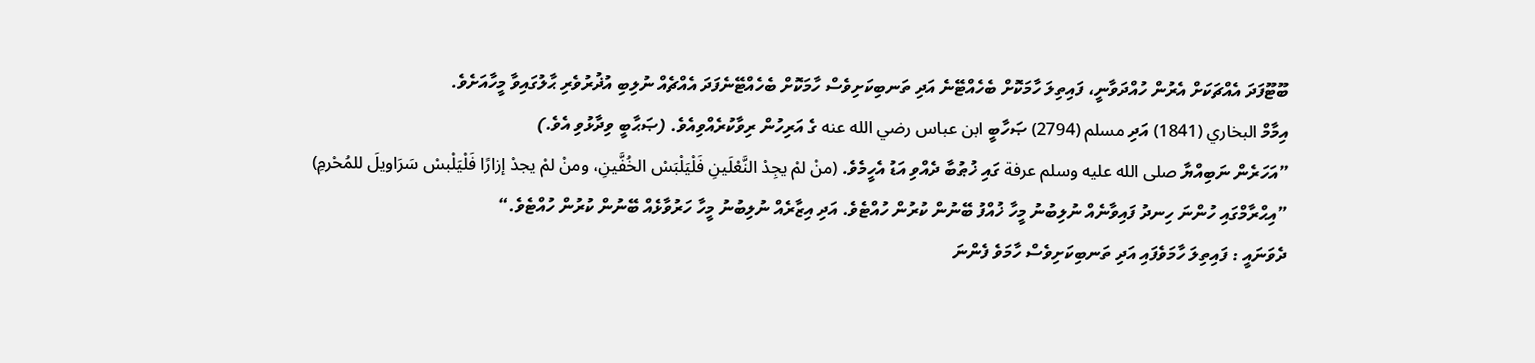ބޫޓޫފަދަ އެއްޗަކަށް އެރުން ހުއްދަވާނީ، ފައިތިލަ ހާމަކޮށް ބެހެއްޓޭނެ އަދި ތަނބިކަށިވެސް ހާމަކޮށް ބެހެއްޓޭނެފަދަ އެއްޗެއް ނުލިބި އުޛުރުވެރި ޙާލުގައިވާ މީހާއަށެވެ.
އިމާމް البخاري (1841) އަދި مسلم (2794) ޞަހާބީ ابن عباس رضي الله عنه ގެ އަރިހުން ރިވާކުރެއްވިއެވެ. (ޞަޙާބީ ވިދާޅުވި އެވެ.)
”އަހަރެން ނަބިއްޔާ صلى الله عليه وسلم عرفة ގައި ޚުޠުބާ ދެއްވި އަޑު އެހީމެވެ. (منْ لمْ يجِدْ النَّعْلَينِ فَلْيَلْبَسْ الخُفَّينِ، ومنْ لمْ يجدْ إزارًا فَلْيَلْبسْ سَرَاويلَ للمُحْرمِ) ”އިޙްރާމްގައި ހުންނަ ހިނދު ފައިވާނެއް ނުލިބުނު މީހާ ޚުއްފު ބޭނުން ކުރުން ހުއްޓެވެ. އަދި އިޒާރެއް ނުލިބުނު މީހާ ހަރުވާޅެއް ބޭނުން ކުރުން ހުއްޓެވެ.“
ދެވަނައީ : ފައިތިލަ ހާމަވެފައި އަދި ތަނބިކަށިވެސް ހާމަވެ ފެންނަ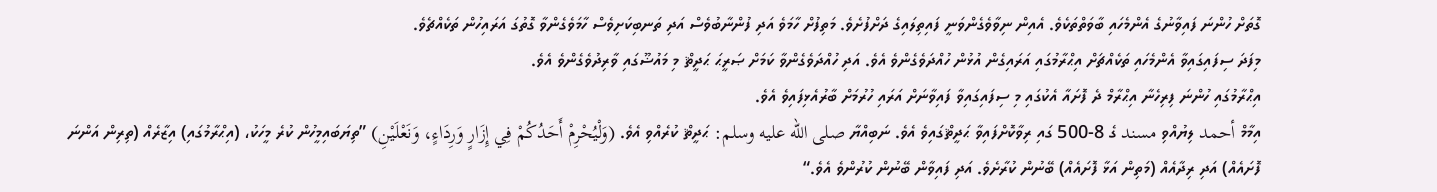ގޮތަށް ހުންނަ ފައިވާނުގެ އެންމެހައި ބާވަތްތަކެވެ. އެއިން ނިވާވެގެންވަނީ ފައިތިލައިގެ ދަށްފުށެވެ. މަތިފުށް ހާމަވެ އަދި ފުންނާބުވެސް އަދި ތަނބިކަށިވެސް ހާމަވެގެންވާ ގޮތުގަ އަރައިހުން ތަކެއްޗެވެ.
މިފަދަ ސިފައިގައިވާ އެންމެހައި ތަކެއްޗަށް އިޙްރާމުގައި އަރައިގެން އުޅުން ހުއްދަވެގެންވެ އެވެ. އަދި ހުއްދަވެގެންވާ ކަމަށް ޞަރީޙަ ޙަދީޘް މި މައުޟޫގައި ވާރިދުވެގެންވެ އެވެ.
އިޙްރާމުގައި ހުންނަ ފިރިހެނާ އިޙްރާމް ދެ ފޮށައާ އެކުގައި މި ސިފައިގައިވާ ފައިވާނަށް އަރައި ހުރުމަށް ބާރުއެޅިފައިވެ އެވެ.
އިމާމް أحمد ލިޔުއްވި مسند ގެ 8-500 ގައި ރިވާކޮށްފައިވާ ޙަދީޘްގައިވެ އެވެ. ނަބިއްޔާ صلى الله عليه وسلم: ޙަދީޘް ކުރެއްވި އެވެ. (وَلْيُحْرِمْ أَحَدُكُمْ فِي إِزَارٍ وَرِدَاءٍ، وَنَعْلَيْنِ) ”ތިޔަބައިމީހުން ކުރެ މީހަކު، (އިޙްރާމުގައި) އިޒާރެއް (ތިރިން އަންނަ ފޮށައެއް) އަދި ރިދާއެއް (މަތިން އަޅާ ފޮށައެއް) ބޭނުން ކުރާށެވެ. އަދި ފައިވާން ބޭނުން ކުރުންވެ އެވެ.“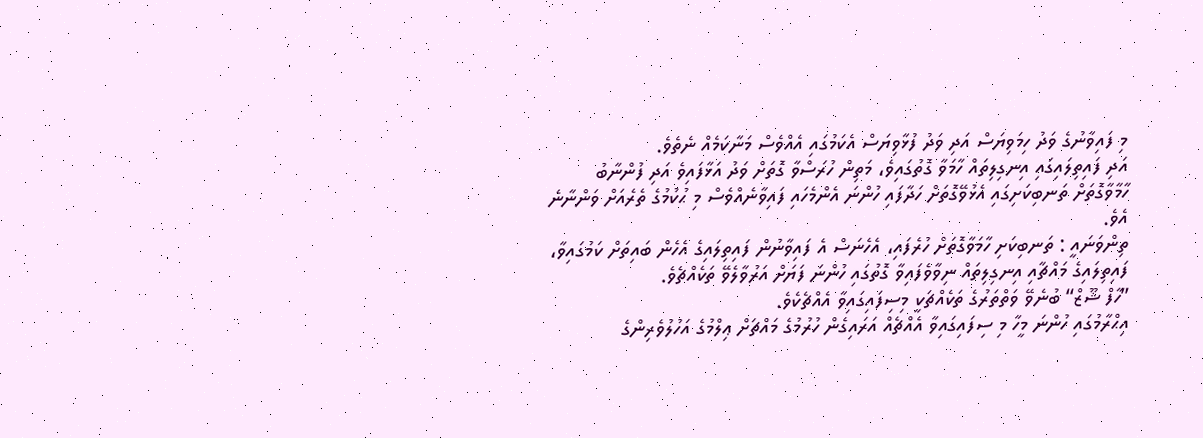މި ފައިވާނުގެ ވަދު ހިމަވިޔަސް އަދި ވަދު ފުޅާވިޔަސް އެކަމުގައި އެއްވެސް މަނާކަމެއް ނެތެވެ.
އަދި ފައިތިލައިގައި އިނގިލިތައް ހާމަވާ ގޮތުގައިވެ، މަތިން ހުރަސްވާ ގޮތަށް ވަދު އަޅާފައިވެ އަދި ފުންނާބު ހާމާވާގޮތަށް ތަނބިކަށިގައި އެޅުވޭގޮތަށް ހަދާފައި ހުންނަ އެންމެހައި ފައިވާނެއްވެސް މި ޙުކުމުގެ ތެރެއަށް ވަންނާނެ އެވެ.
ތިންވަނައީ : ތަނބިކަށި ހާމަވާގޮތަށް ހުރެފައި، އެހެނަސް އެ ފައިވާނުން ފައިތިލައިގެ އެހެން ބައިތަށް ކަމުގައިވާ، ފައިތިލައިގެ މައްޗާއި އިނގިލިތައް ނިވާވެފައިވާ ގޮތުގައި ހުންނަ ފަޔަށް އަރުވާލެވޭ ތަކެއްޗެވެ.
”ހާފް ޝޫޒް“ ބުނެވޭ ވަތްތަރުގެ ތަކެއްޗަކީ މިސިފައިގައިވާ އެއްޗެކެވެ.
އިޙްރާމުގައި ހުންނަ މީހާ މި ސިފައިގައިވާ އެއްޗެއް އަރައިގެން ހުރުމުގެ މައްޗަށް ޢިލްމުގެ އަހުލުވެރިންގެ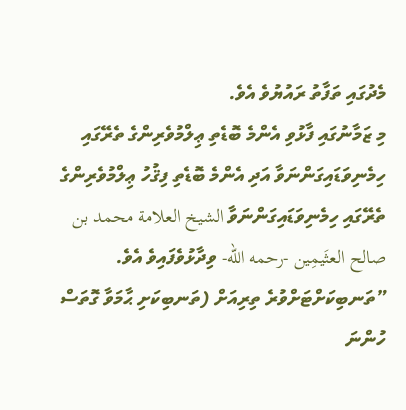މެދުގައި ތަފާތު ރައުޔުވެ އެވެ.
މި ޒަމާނުގައި ފާޅުވި އެންމެ ބޮޑެތި ޢިލްމުވެރިންގެ ތެރޭގައި ހިމެނިވަޑައިގަންނަވާ އަދި އެންމެ ބޮޑެތި ފިޤުހު ޢިލްމުވެރިންގެ ތެރޭގައި ހިމެނިވަޑައިގަންނަވާ الشيخ العلامة محمد بن صالح العثَيمِين -رحمه الله- ވިދާޅުވެފައިވެ އެވެ. ”ތަނބިކަށްޓަށްވުރެ ތިރިއަށް (ތަނބިކަށި ޙާމަވާ ގޮތަސް ހުންނަ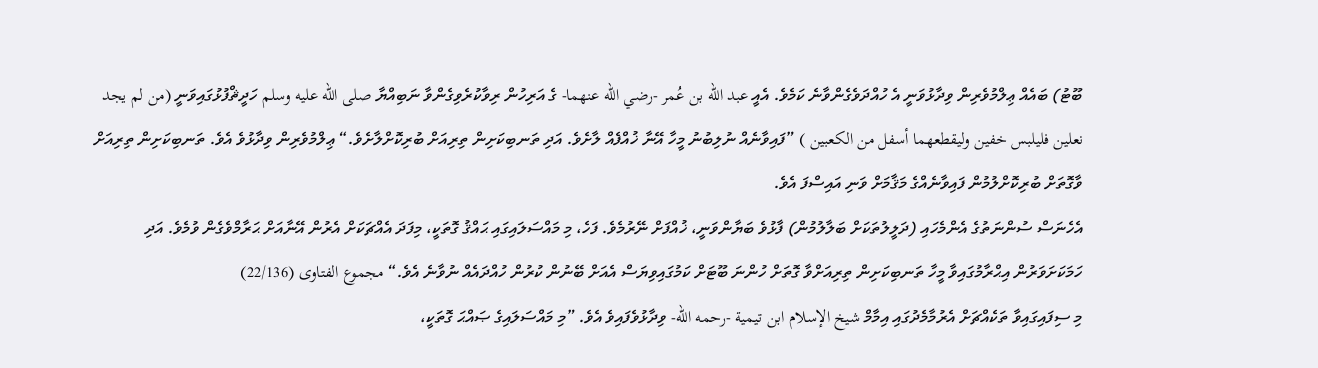ބޫޓު) ބައެއް ޢިލްމުވެރިން ވިދާޅުވަނީ އެ ހުއްދަވެގެންވާނެ ކަމެވެ. އެއީ عبد الله بن عُمر -رضي الله عنهما- ގެ އަރިހުން ރިވާކުރެވިގެންވާ ނަބިއްޔާ صلى الله عليه وسلم ހަދީޘްފުޅުގައިވަނީ (من لم يجد نعلين فليلبس خفين وليقطعهما أسفل من الكعبين ) ”ފައިވާނެއް ނުލިބުނު މީހާ އޭނާ ޚުއްފެއް ލާށެވެ. އަދި ތަނބިކަށިން ތިރިއަށް ބުރިކޮށްލާށެވެ.“ ޢިލްމުވެރިން ވިދާޅުވެ އެވެ. ތަނބިކަށިން ތިރިއަށް ވާގޮތަށް ބުރިކޮށްލުމުން ފައިވާނެއްގެ މަޤާމަށް ވަނި އައިސްފަ އެވެ.
އެހެނަސް ސުންނަތުގެ އެންމެހައި (ދަލީލުތަކަށް ބަލާލުމުން) ފާޅުވެ ބަޔާންވަނީ، ޚުއްފަށް ނޭރުމެވެ. ފަހެ، މި މައްސަލައިގައި ޙައްޤު ގޮތަކީ، މިފަދަ އެއްޗަކަށް އެރުން އޭނާއަށް ޙަރާމްވެގެން ވުމެވެ. އަދި ހަމަކަށަވަރުން އިޙްރާމުގައިވާ މީހާ ތަނބިކަށިން ތިރިއަށްވާ ގޮތަށް ހުންނަ ބޫޓަށް ކަމުގައިވިޔަސް އެއަށް ބޭނުން ކުރުން ހުއްދައެއް ނުވާނެ އެވެ.“ مجموع الفتاوى (22/136)
މި ސިފައިގައިވާ ތަކެއްޗަށް އެރުމާމެދުގައި އިމާމް شيخ الإسلام ابن تيمية -رحمه الله- ވިދާޅުވެފައިވެ އެވެ. ”މި މައްސަލައިގެ ޞައްޙަ ގޮތަކީ،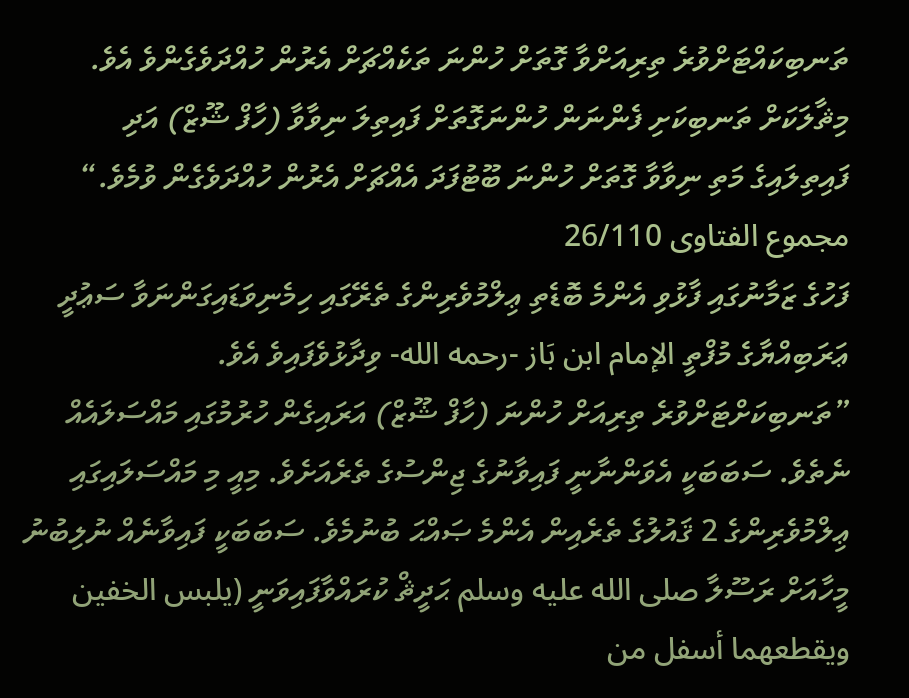ތަނބިކައްޓަށްވުރެ ތިރިއަށްވާ ގޮތަށް ހުންނަ ތަކެއްޗަށް އެރުން ހުއްދަވެގެންވެ އެވެ. މިޘާލަކަށް ތަނބިކަށި ފެންނަން ހުންނަގޮތަށް ފައިތިލަ ނިވާވާ (ހާފް ޝޫޒް) އަދި ފައިތިލައިގެ މަތި ނިވާވާ ގޮތަށް ހުންނަ ބޫޓުފަދަ އެއްޗަށް އެރުން ހުއްދަވެގެން ވުމެވެ.“ مجموع الفتاوى 26/110
ފަހުގެ ޒަމާނުގައި ފާޅުވި އެންމެ ބޮޑެތި ޢިލްމުވެރިންގެ ތެރޭގައި ހިމެނިވަޑައިގަންނަވާ ސަޢުދީ ޢަރަބިއްޔާގެ މުފްތީ الإمام ابن بَاز -رحمه الله- ވިދާޅުވެފައިވެ އެވެ. ”ތަނބިކަށްޓަށްވުރެ ތިރިއަށް ހުންނަ (ހާފް ޝޫޒް) އަރައިގެން ހުރުމުގައި މައްސަލައެއް ނެތެވެ. ސަބަބަކީ އެވަންނާނީ ފައިވާނުގެ ޖިންސުގެ ތެރެއަށެވެ. މިއީ މި މައްސަލައިގައި ޢިލްމުވެރިންގެ 2 ޤައުލުގެ ތެރެއިން އެންމެ ޞައްޙަ ބުނުމެވެ. ސަބަބަކީ ފައިވާނެއް ނުލިބުނު މީހާއަށް ރަސޫލާ صلى الله عليه وسلم ޙަދީޘް ކުރައްވާފައިވަނީ (يلبس الخفين ويقطعهما أسفل من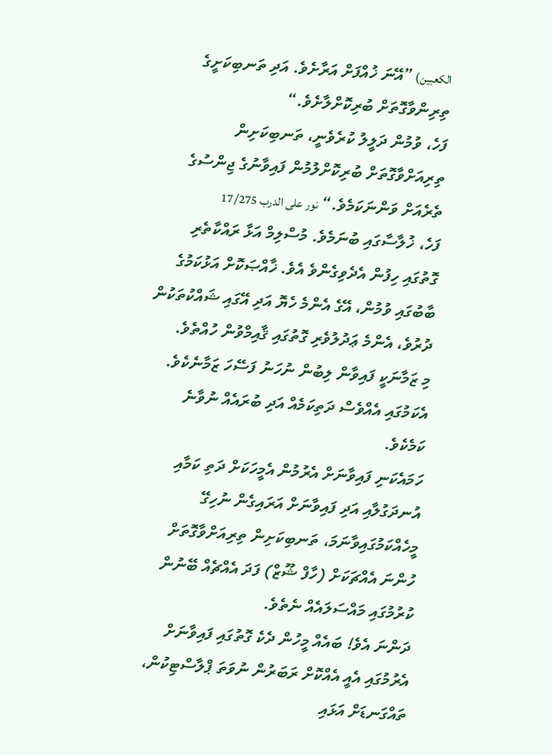الكعبين) ”އޭނަ ޚުއްފަށް އަރާށެވެ. އަދި ތަނބިކަށީގެ ތިރިންވާގޮތަށް ބުރިކޮށްލާށެވެ.“
ފަހެ، ވުމުން ދަލީލު ކުރެވެނީ، ތަނބިކަށިން ތިރިއަށްވާގޮތަށް ބުރިކޮށްލުމުން ފައިވާނުގެ ޖިންސުގެ ތެރެއަށް ވަންނަކަމެވެ.“ نور على الدرب 17/275
ފަހެ، ޚުލާސާގައި ބުނަމެވެ. މުސްލިމް އަޅާ ރައްކާތެރި ގޮތުގައި ހިފުން އެދެވިގެންވެ އެވެ. ޚާއްޞަކޮށް އަޅުކަމުގެ ބާބުގައި ވުމުން، އޭގެ އެންމެ ހެޔޮ އަދި އޭގައި ޝައްކުތަކުން ދުރުވެ، އެންމެ ޢަދުލުވެރި ގޮތުގައި ޤާއިމްވުން ހުއްތެވެ.
މި ޒަމާނަކީ ފައިވާން ލިބުން ނުހަނު ފަސޭހަ ޒަމާނެކެވެ. އެކަމުގައި އެއްވެސް ދަތިކަމެއް އަދި ބުރައެއް ނުވާނެ ކަމެކެވެ.
ހަމައެކަނި ފައިވާނަށް އެރުމުން އެމީހަކަށް ދަތި ކަމާއި އުނދަގުލާއި އަދި ފައިވާނަށް އަރައިގެން ނުހިގޭ މީހެއްކަމުގައިވާނަމަ، ތަނބިކަށިން ތިރިއަށްވާގޮތަށް ހުންނަ އެއްޗަކަށް (ހާފް ޝޫޒް) ފަދަ އެއްޗެއް ބޭނުން ކުރުމުގައި މައްސަލައެއް ނެތެވެ.
ދަންނަ އެވެ! ބައެއް މީހުން ދެކެ ގޮތުގައި ފައިވާނަށް އެރުމުގައި އެއީ އެއްކޮށް ރަބަރުން ނުވަތަ ޕްލާސްޓިކުން، ތައްގަނޑަށް އަޅައި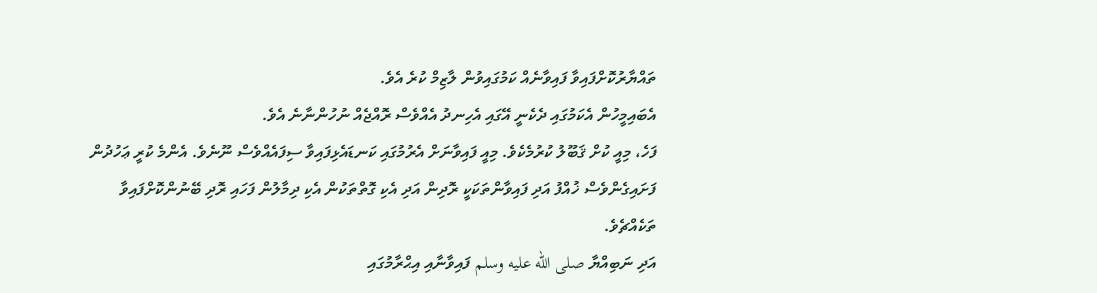ތައްޔާރުކޮށްފައިވާ ފައިވާނެއް ކަމުގައިވުން ލާޒިމް ކުރެ އެވެ.
އެބައިމީހުން އެކަމުގައި ދެކެނީ އޭގައި އެހިނދު އެއްވެސް ރޮއްޖެއް ނުހުންނާނެ އެވެ.
ފަހެ، މިއީ ކުށް ޤަބޫލު ކުރުމެކެވެ. މިއީ ފައިވާނަށް އެރުމުގައި ކަނޑައެޅިފައިވާ ސިފައެއްވެސް ނޫނެވެ. އެންމެ ކުރީ ޢަހުދުން ފަށައިގެންވެސް ޚުއްފު އަދި ފައިވާންތަކަކީ ރޮދިން އަދި އެކި ގޮތްތަކުން އެކި ދިމާލުން ފަހައި ރޮދި ބޭނުންކޮށްފައިވާ ތަކެއްޗެވެ.
އަދި ނަބިއްޔާ صلى الله عليه وسلم ފައިވާނާއި އިޙްރާމުގައި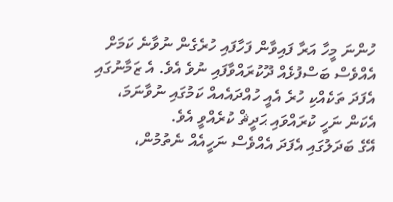ހުންނަ މީހާ އަރާ ފައިވާން ފަހާފައި ހުރެގެން ނުވާނެ ކަމަށް އެއްވެސް ބަސްފުޅެއް ދޫކުރައްވާފައި ނުވެ އެވެ. އެ ޒަމާނުގައި އެފަދަ ތަކެއްކި ހުރެ އެއީ ހުއްދައެއއް ކަމުގައި ނުވާނަމަ، އެކަން ނަހީ ކުރައްވައި ޙަދީޘް ކުރެއްވީ އެވެ.
އޭގެ ބަދަލުގައި އެފަދަ އެއްވެސް ނަހީއެއް ނެތުމުން،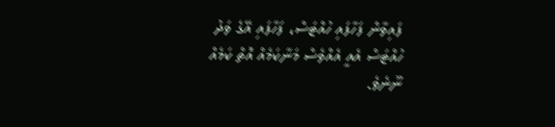ފައިވާން ފަހާފައި ހުއްޓަސް، ފަހާފައި އޭގެ ވަދު ހުއްޓަސް އެއީ އެއްވެސް މަނާކަމެއް އޮތް ކަމެއް ނޫނެވެ.